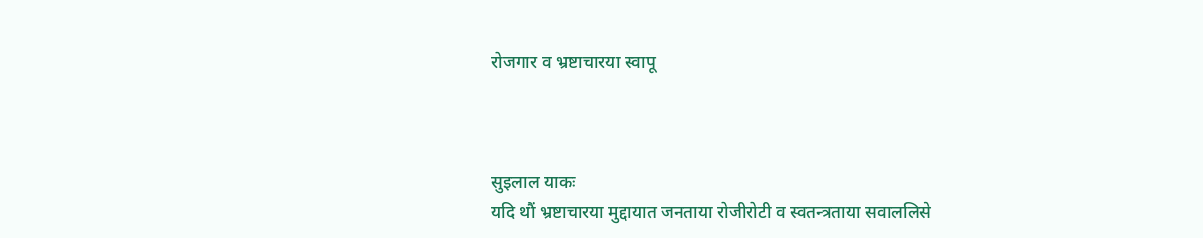रोजगार व भ्रष्टाचारया स्वापू



सुइलाल याकः
यदि थौं भ्रष्टाचारया मुद्दायात जनताया रोजीरोटी व स्वतन्त्रताया सवाललिसे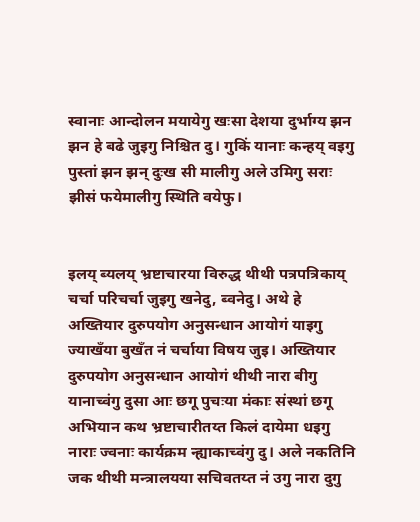स्वानाः आन्दोलन मयायेगु खःसा देशया दुर्भाग्य झन झन हे बढे जुइगु निश्चित दु। गुकिं यानाः कन्हय् वइगु पुस्तां झन झन् दुःख सी मालीगु अले उमिगु सराः झीसं फयेमालीगु स्थिति वयेफु।


इलय् ब्यलय् भ्रष्टाचारया विरुद्ध थीथी पत्रपत्रिकाय् चर्चा परिचर्चा जुइगु खनेदु, ब्वनेदु। अथे हे अख्तियार दुरुपयोग अनुसन्धान आयोगं याइगु ज्याखँया बुखँत नं चर्चाया विषय जुइ। अख्तियार दुरुपयोग अनुसन्धान आयोगं थीथी नारा बीगु यानाच्वंगु दुसा आः छगू पुचःया मंकाः संस्थां छगू अभियान कथ भ्रष्टाचारीतय्त किलं दायेमा धइगु नाराः ज्वनाः कार्यक्रम न्ह्याकाच्वंगु दु। अले नकतिनि जक थीथी मन्त्रालयया सचिवतय्त नं उगु नारा दुगु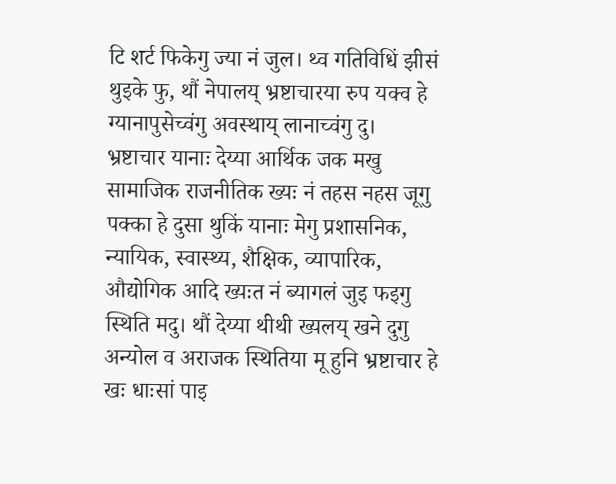टि शर्ट फिकेगु ज्या नं जुल। थ्व गतिविधिं झीसं थुइके फु, थौं नेपालय् भ्रष्टाचारया रुप यक्व हे ग्यानापुसेच्वंगु अवस्थाय् लानाच्वंगु दु।
भ्रष्टाचार यानाः देय्या आर्थिक जक मखु सामाजिक राजनीतिक ख्यः नं तहस नहस जूगु पक्का हे दुसा थुकिं यानाः मेगु प्रशासनिक, न्यायिक, स्वास्थ्य, शैक्षिक, व्यापारिक, औद्योगिक आदि ख्यःत नं ब्यागलं जुइ फइगु स्थिति मदु। थौं देय्या थीथी ख्यलय् खने दुगु अन्योल व अराजक स्थितिया मू हुनि भ्रष्टाचार हे खः धाःसां पाइ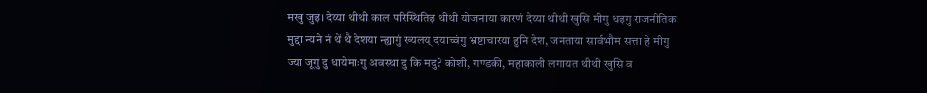मखु जुइ। देय्या थीथी काल परिस्थितिइ थीथी योजनाया कारणं देय्या थीथी खुसि मीगु धइगु राजनीतिक मुद्दा न्यने नं थें थै देशया न्ह्यागुं ख्यलय् दयाच्वंगु भ्रष्टाचारया हुनि देश, जनताया सार्वभौम सत्ता हे मीगु ज्या जूगु दु धायेमाःगु अवस्था दु कि मदु? कोशी, गण्डकी, महाकाली लगायत थीथी खुसि व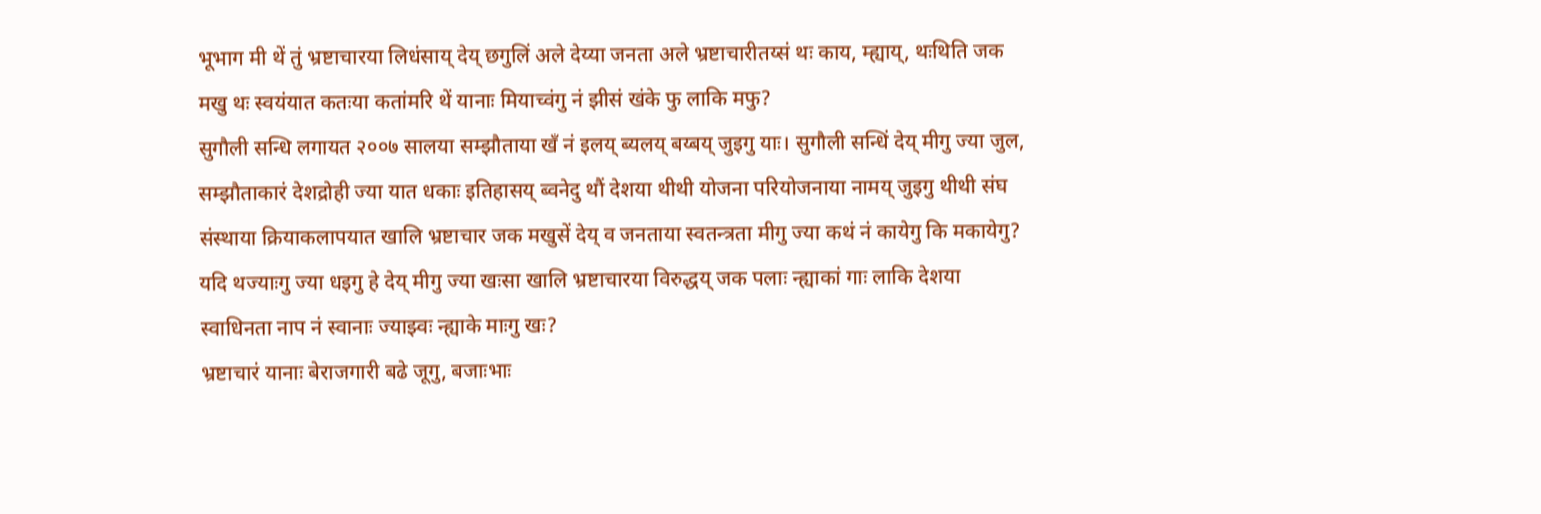भूभाग मी थें तुं भ्रष्टाचारया लिधंसाय् देय् छगुलिं अले देय्या जनता अले भ्रष्टाचारीतय्सं थः काय, म्ह्याय्, थःथिति जक मखु थः स्वयंयात कतःया कतांमरि थें यानाः मियाच्वंगु नं झीसं खंके फु लाकि मफु?
सुगौली सन्धि लगायत २००७ सालया सम्झौताया खँ नं इलय् ब्यलय् बय्बय् जुइगु याः। सुगौली सन्धिं देय् मीगु ज्या जुल, सम्झौताकारं देशद्रोही ज्या यात धकाः इतिहासय् ब्वनेदु थौं देशया थीथी योजना परियोजनाया नामय् जुइगु थीथी संघ संस्थाया क्रियाकलापयात खालि भ्रष्टाचार जक मखुसें देय् व जनताया स्वतन्त्रता मीगु ज्या कथं नं कायेगु कि मकायेगु?
यदि थज्याःगु ज्या धइगु हे देय् मीगु ज्या खःसा खालि भ्रष्टाचारया विरुद्धय् जक पलाः न्ह्याकां गाः लाकि देशया स्वाधिनता नाप नं स्वानाः ज्याझ्वः न्ह्याके माःगु खः?
भ्रष्टाचारं यानाः बेराजगारी बढे जूगु, बजाःभाः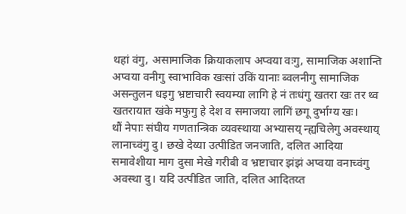थहां वंगु, असामाजिक क्रियाकलाप अप्वया वःगु, सामाजिक अशान्ति अप्वया वनीगु स्वाभाविक खःसां उकिं यानाः ब्वलनीगु सामाजिक असन्तुलन धइगु भ्रष्टाचारी स्वयम्या लागि हे नं तःधंगु खतरा खः तर थ्व खतरायात खंके मफुगु हे देश व समाजया लागिं छगू दुर्भाग्य खः।
थौं नेपाः संघीय गणतान्त्रिक व्यवस्थाया अभ्यासय् न्ह्यचिलेगु अवस्थाय् लानाच्वंगु दु। छखे देय्या उत्पीडित जनजाति, दलित आदिया समावेशीया माग दुसा मेखे गरीबी व भ्रष्टाचार झंझं अप्वया वनाच्वंगु अवस्था दु। यदि उत्पीडित जाति, दलित आदितय्त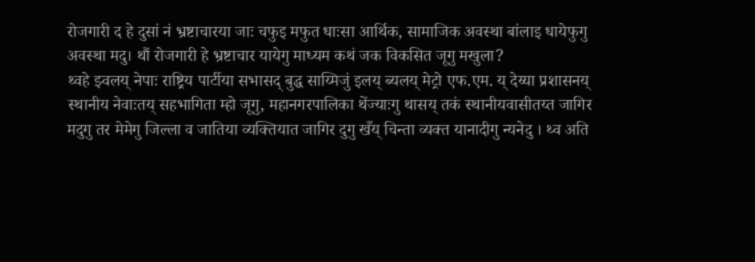रोजगारी द हे दुसां नं भ्रष्टाचारया जाः चफुइ मफुत धाःसा आर्थिक, सामाजिक अवस्था बांलाइ धायेफुगु अवस्था मदु। थौं रोजगारी हे भ्रष्टाचार यायेगु माध्यम कथं जक विकसित जूगु मखुला?
थ्वहे झ्वलय् नेपाः राष्ट्रिय पार्टीया सभासद् बुद्ध साय्मिजुं इलय् ब्यलय् मेट्रो एफ.एम. य् देय्या प्रशासनय् स्थानीय नेवाःतय् सहभागिता म्हो जूगु, महानगरपालिका थेंज्याःगु थासय् तकं स्थानीयवासीतय्त जागिर मदुगु तर मेमेगु जिल्ला व जातिया व्यक्तियात जागिर दुगु खँय् चिन्ता व्यक्त यानादीगु न्यनेदु । थ्व अति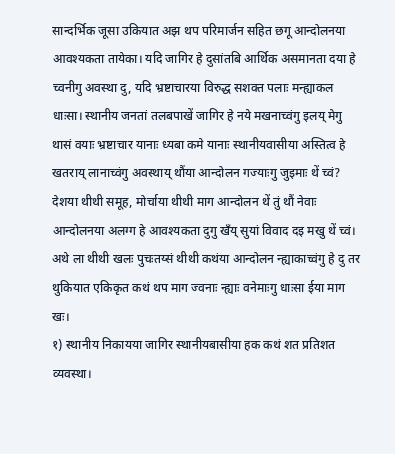सान्दर्भिक जूसा उकियात अझ थप परिमार्जन सहित छगू आन्दोलनया आवश्यकता तायेका। यदि जागिर हे दुसांतबि आर्थिक असमानता दया हे च्वनीगु अवस्था दु, यदि भ्रष्टाचारया विरुद्ध सशक्त पलाः मन्ह्याकल धाःसा। स्थानीय जनतां तलबपाखें जागिर हे नये मखनाच्वंगु इलय् मेगु थासं वयाः भ्रष्टाचार यानाः ध्यबा कमे यानाः स्थानीयवासीया अस्तित्व हे खतराय् लानाच्वंगु अवस्थाय् थौंया आन्दोलन गज्याःगु जुइमाः थें च्वं?
देशया थीथी समूह, मोर्चाया थीथी माग आन्दोलन थें तुं थौं नेवाः आन्दोलनया अलग्ग हे आवश्यकता दुगु खँय् सुयां विवाद दइ मखु थें च्वं। अथे ला थीथी खलः पुचःतय्सं थीथी कथंया आन्दोलन न्ह्याकाच्वंगु हे दु तर थुकियात एकिकृत कथं थप माग ज्वनाः न्ह्याः वनेमाःगु धाःसा ईया माग खः।
१) स्थानीय निकायया जागिर स्थानीयबासीया हक कथं शत प्रतिशत व्यवस्था।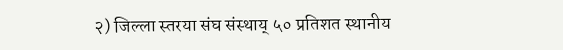२) जिल्ला स्तरया संघ संस्थाय् ५० प्रतिशत स्थानीय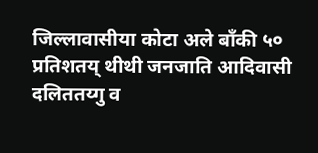जिल्लावासीया कोटा अले बाँकी ५० प्रतिशतय् थीथी जनजाति आदिवासी दलिततय्गु व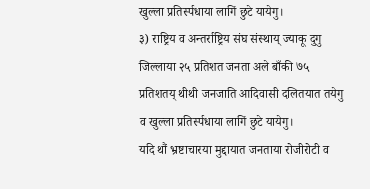खुल्ला प्रतिर्स्पधाया लागिं छुटे यायेगु।
३) राष्ट्रिय व अन्तर्राष्ट्रिय संघ संस्थाय् ज्याकू दुगु जिल्लाया २५ प्रतिशत जनता अले बाँकी ७५ प्रतिशतय् थीथी जनजाति आदिवासी दलितयात तयेगु व खुल्ला प्रतिर्स्पधाया लागिं छुटे यायेगु।
यदि थौं भ्रष्टाचारया मुद्दायात जनताया रोजीरोटी व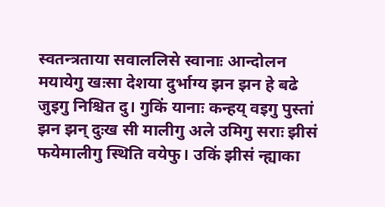स्वतन्त्रताया सवाललिसे स्वानाः आन्दोलन मयायेगु खःसा देशया दुर्भाग्य झन झन हे बढे जुइगु निश्चित दु। गुकिं यानाः कन्हय् वइगु पुस्तां झन झन् दुःख सी मालीगु अले उमिगु सराः झीसं फयेमालीगु स्थिति वयेफु। उकिं झीसं न्ह्याका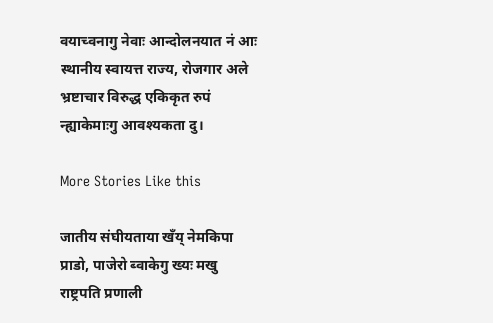वयाच्वनागु नेवाः आन्दोलनयात नं आः स्थानीय स्वायत्त राज्य, रोजगार अले भ्रष्टाचार विरुद्ध एकिकृत रुपं न्ह्याकेमाःगु आवश्यकता दु।

More Stories Like this

जातीय संघीयताया खँय् नेमकिपा
प्राडो, पाजेरो ब्वाकेगु ख्यः मखु
राष्ट्रपति प्रणाली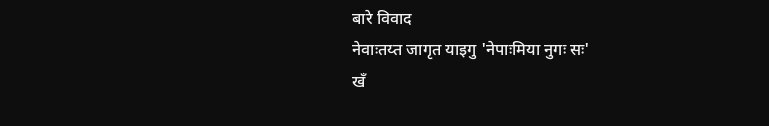बारे विवाद
नेवाःतय्त जागृत याइगु 'नेपाःमिया नुगः सः'
खँ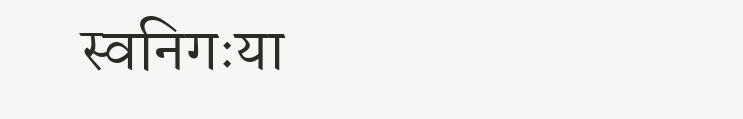स्वनिगःया